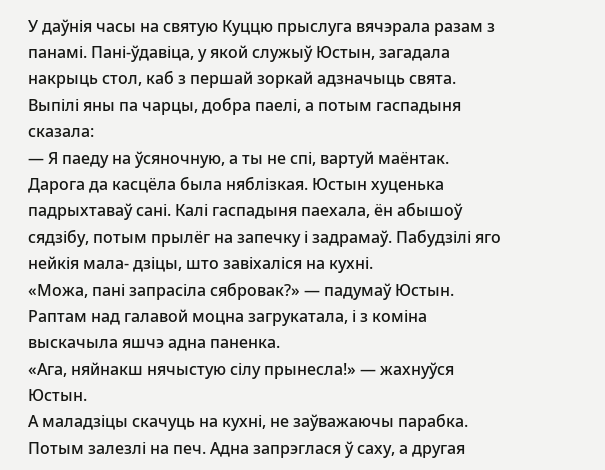У даўнія часы на святую Куццю прыслуга вячэрала разам з панамі. Пані-ўдавіца, у якой служыў Юстын, загадала накрыць стол, каб з першай зоркай адзначыць свята. Выпілі яны па чарцы, добра паелі, а потым гаспадыня сказала:
— Я паеду на ўсяночную, а ты не спі, вартуй маёнтак.
Дарога да касцёла была няблізкая. Юстын хуценька падрыхтаваў сані. Калі гаспадыня паехала, ён абышоў сядзібу, потым прылёг на запечку і задрамаў. Пабудзілі яго нейкія мала- дзіцы, што завіхаліся на кухні.
«Можа, пані запрасіла сябровак?» — падумаў Юстын.
Раптам над галавой моцна загрукатала, і з коміна выскачыла яшчэ адна паненка.
«Ага, няйнакш нячыстую сілу прынесла!» — жахнуўся Юстын.
А маладзіцы скачуць на кухні, не заўважаючы парабка. Потым залезлі на печ. Адна запрэглася ў саху, а другая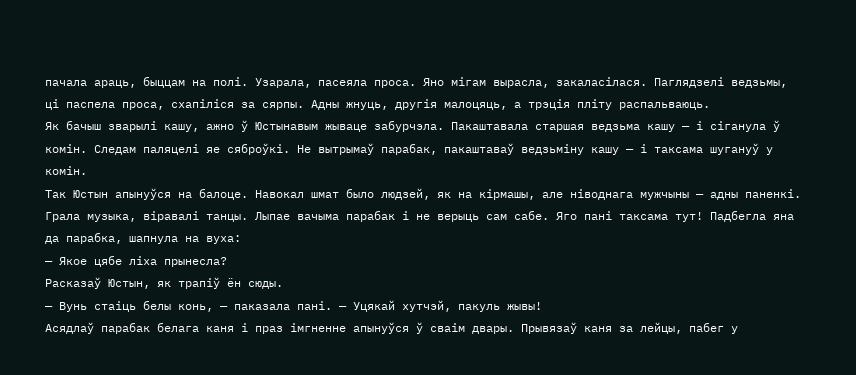пачала араць, быццам на полі. Узарала, пасеяла проса. Яно мігам вырасла, закаласілася. Паглядзелі ведзьмы, ці паспела проса, схапіліся за сярпы. Адны жнуць, другія малоцяць, а трэція пліту распальваюць.
Як бачыш зварылі кашу, ажно ў Юстынавым жываце забурчэла. Пакаштавала старшая ведзьма кашу — і сіганула ў комін. Следам паляцелі яе сяброўкі. Не вытрымаў парабак, пакаштаваў ведзьміну кашу — і таксама шугануў у комін.
Так Юстын апынуўся на балоце. Навокал шмат было людзей, як на кірмашы, але ніводнага мужчыны — адны паненкі. Грала музыка, віравалі танцы. Лыпае вачыма парабак і не верыць сам сабе. Яго пані таксама тут! Падбегла яна да парабка, шапнула на вуха:
— Якое цябе ліха прынесла?
Расказаў Юстын, як трапіў ён сюды.
— Вунь стаіць белы конь, — паказала пані. — Уцякай хутчэй, пакуль жывы!
Асядлаў парабак белага каня і праз імгненне апынуўся ў сваім двары. Прывязаў каня за лейцы, пабег у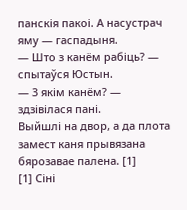панскія пакоі. А насустрач яму — гаспадыня.
— Што з канём рабіць? — спытаўся Юстын.
— 3 якім канём? — здзівілася пані.
Выйшлі на двор, а да плота замест каня прывязана бярозавае палена. [1]
[1] Сіні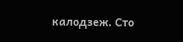калодзеж. Сто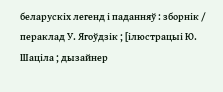беларускіх легенд і паданняў : зборнік / пераклад У. Ягоўдзік ; [ілюстрацыі Ю. Шаціла ; дызайнер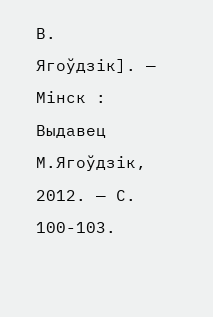В. Ягоўдзік]. — Мінск : Выдавец М.Ягоўдзік, 2012. — С. 100-103.